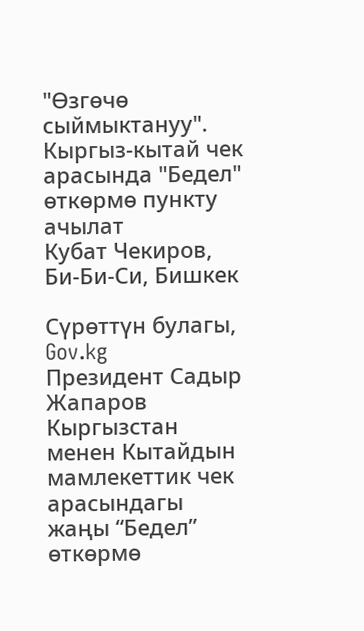"Өзгөчө сыймыктануу". Кыргыз-кытай чек арасында "Бедел" өткөрмө пункту ачылат
Кубат Чекиров, Би-Би-Си, Бишкек

Сүрөттүн булагы, Gov.kg
Президент Садыр Жапаров Кыргызстан менен Кытайдын мамлекеттик чек арасындагы жаңы “Бедел” өткөрмө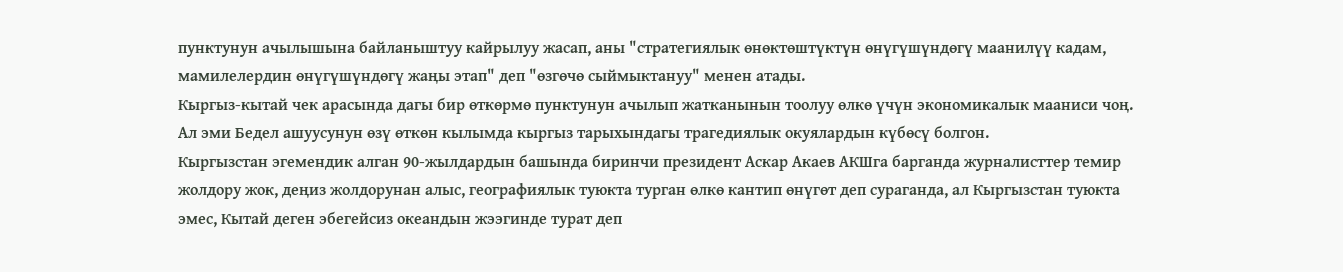пунктунун ачылышына байланыштуу кайрылуу жасап, аны "стратегиялык өнөктөштүктүн өнүгүшүндөгү маанилүү кадам, мамилелердин өнүгүшүндөгү жаңы этап" деп "өзгөчө сыймыктануу" менен атады.
Кыргыз-кытай чек арасында дагы бир өткөрмө пунктунун ачылып жатканынын тоолуу өлкө үчүн экономикалык мааниси чоң. Ал эми Бедел ашуусунун өзү өткөн кылымда кыргыз тарыхындагы трагедиялык окуялардын күбөсү болгон.
Кыргызстан эгемендик алган 90-жылдардын башында биринчи президент Аскар Акаев АКШга барганда журналисттер темир жолдору жок, деңиз жолдорунан алыс, географиялык туюкта турган өлкө кантип өнүгөт деп сураганда, ал Кыргызстан туюкта эмес, Кытай деген эбегейсиз океандын жээгинде турат деп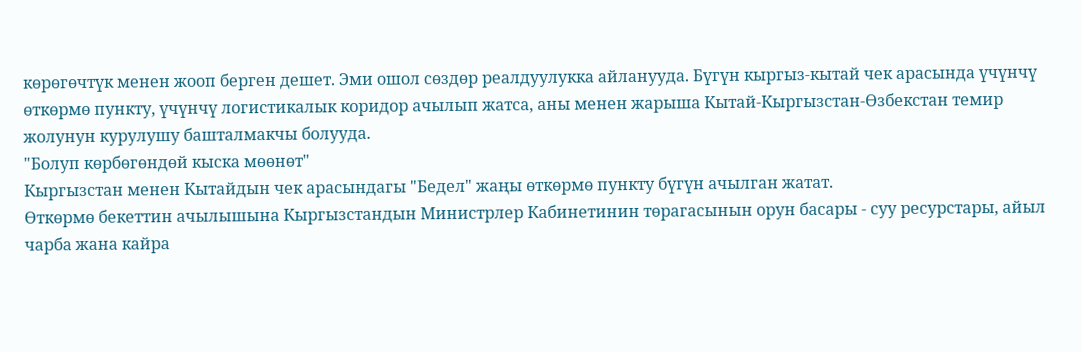көрөгөчтүк менен жооп берген дешет. Эми ошол сөздөр реалдуулукка айланууда. Бүгүн кыргыз-кытай чек арасында үчүнчү өткөрмө пункту, үчүнчү логистикалык коридор ачылып жатса, аны менен жарыша Кытай-Кыргызстан-Өзбекстан темир жолунун курулушу башталмакчы болууда.
"Болуп көрбөгөндөй кыска мөөнөт"
Кыргызстан менен Кытайдын чек арасындагы "Бедел" жаңы өткөрмө пункту бүгүн ачылган жатат.
Өткөрмө бекеттин ачылышына Кыргызстандын Министрлер Кабинетинин төрагасынын орун басары - суу ресурстары, айыл чарба жана кайра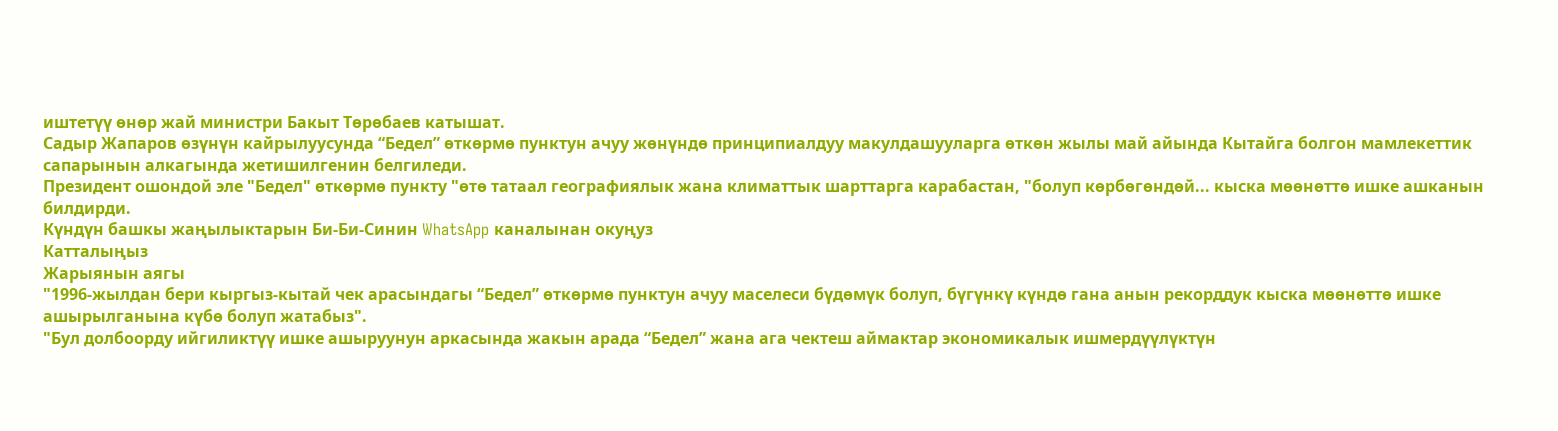иштетүү өнөр жай министри Бакыт Төрөбаев катышат.
Садыр Жапаров өзүнүн кайрылуусунда “Бедел” өткөрмө пунктун ачуу жөнүндө принципиалдуу макулдашууларга өткөн жылы май айында Кытайга болгон мамлекеттик сапарынын алкагында жетишилгенин белгиледи.
Президент ошондой эле "Бедел" өткөрмө пункту "өтө татаал географиялык жана климаттык шарттарга карабастан, "болуп көрбөгөндөй... кыска мөөнөттө ишке ашканын билдирди.
Күндүн башкы жаңылыктарын Би-Би-Синин WhatsApp каналынан окуңуз
Катталыңыз
Жарыянын аягы
"1996-жылдан бери кыргыз-кытай чек арасындагы “Бедел” өткөрмө пунктун ачуу маселеси бүдөмүк болуп, бүгүнкү күндө гана анын рекорддук кыска мөөнөттө ишке ашырылганына күбө болуп жатабыз".
"Бул долбоорду ийгиликтүү ишке ашыруунун аркасында жакын арада “Бедел” жана ага чектеш аймактар экономикалык ишмердүүлүктүн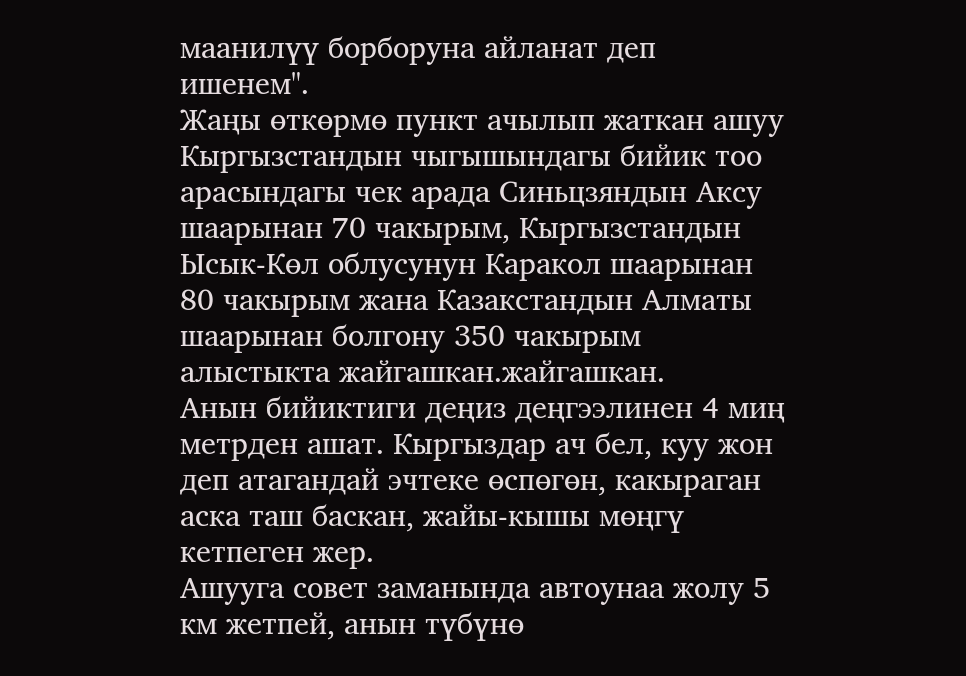маанилүү борборуна айланат деп ишенем".
Жаңы өткөрмө пункт ачылып жаткан ашуу Кыргызстандын чыгышындагы бийик тоо арасындагы чек арада Синьцзяндын Аксу шаарынан 70 чакырым, Кыргызстандын Ысык-Көл облусунун Каракол шаарынан 80 чакырым жана Казакстандын Алматы шаарынан болгону 350 чакырым алыстыкта жайгашкан.жайгашкан.
Анын бийиктиги деңиз деңгээлинен 4 миң метрден ашат. Кыргыздар ач бел, куу жон деп атагандай эчтеке өспөгөн, какыраган аска таш баскан, жайы-кышы мөңгү кетпеген жер.
Ашууга совет заманында автоунаа жолу 5 км жетпей, анын түбүнө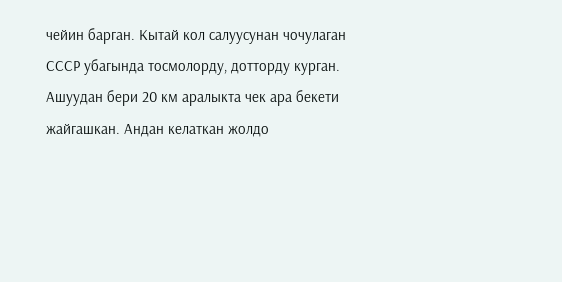чейин барган. Кытай кол салуусунан чочулаган СССР убагында тосмолорду, дотторду курган.
Ашуудан бери 20 км аралыкта чек ара бекети жайгашкан. Андан келаткан жолдо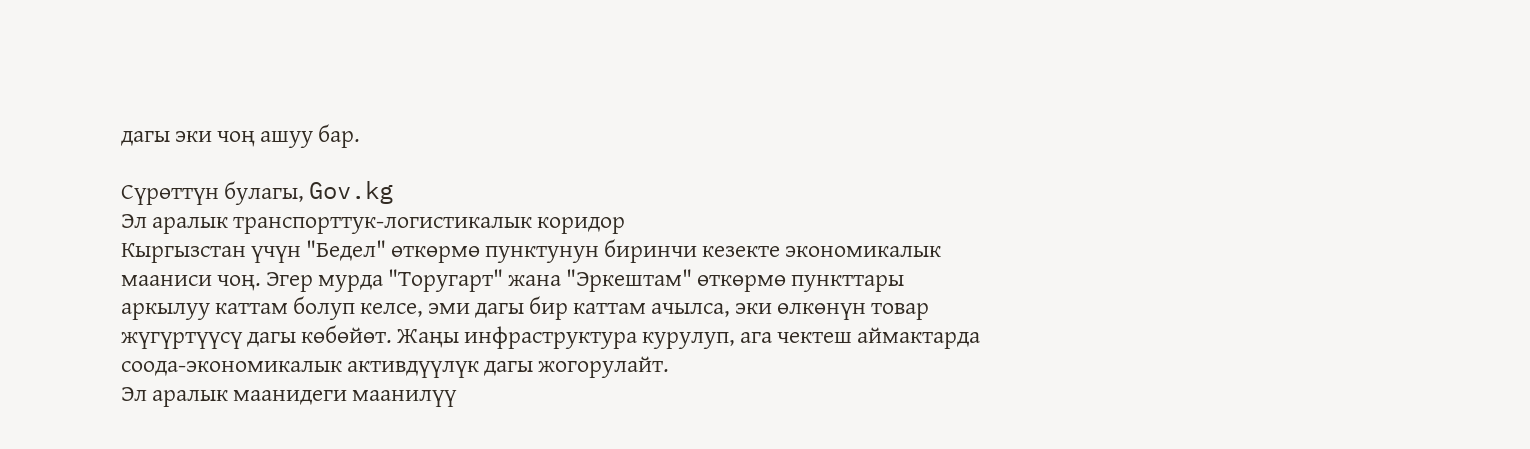дагы эки чоң ашуу бар.

Сүрөттүн булагы, Gov.kg
Эл аралык транспорттук-логистикалык коридор
Кыргызстан үчүн "Бедел" өткөрмө пунктунун биринчи кезекте экономикалык мааниси чоң. Эгер мурда "Торугарт" жана "Эркештам" өткөрмө пункттары аркылуу каттам болуп келсе, эми дагы бир каттам ачылса, эки өлкөнүн товар жүгүртүүсү дагы көбөйөт. Жаңы инфраструктура курулуп, ага чектеш аймактарда соода-экономикалык активдүүлүк дагы жогорулайт.
Эл аралык маанидеги маанилүү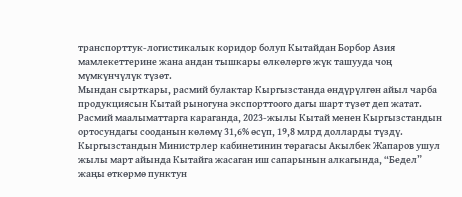транспорттук-логистикалык коридор болуп Кытайдан Борбор Азия мамлекеттерине жана андан тышкары өлкөлөргө жүк ташууда чоң мүмкүнчүлүк түзөт.
Мындан сырткары, расмий булактар Кыргызстанда өндүрүлгөн айыл чарба продукциясын Кытай рыногуна экспорттоого дагы шарт түзөт деп жатат.
Расмий маалыматтарга караганда, 2023-жылы Кытай менен Кыргызстандын ортосундагы сооданын көлөмү 31,6% өсүп, 19,8 млрд долларды түздү.
Кыргызстандын Министрлер кабинетинин төрагасы Акылбек Жапаров ушул жылы март айында Кытайга жасаган иш сапарынын алкагында, “Бедел” жаңы өткөрмө пунктун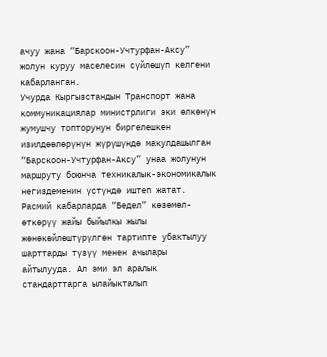ачуу жана “Барскоон-Учтурфан-Аксу” жолун куруу маселесин сүйлөшүп келгени кабарланган.
Учурда Кыргызстандын Транспорт жана коммуникациялар министрлиги эки өлкөнүн жумушчу топторунун биргелешкен изилдөөлөрүнүн жүрүшүндө макулдашылган “Барскоон-Учтурфан-Аксу” унаа жолунун маршруту боюнча техникалык-экономикалык негиздеменин үстүндө иштеп жатат.
Расмий кабарларда “Бедел” көзөмөл-өткөрүү жайы быйылкы жылы жөнөкөйлөштүрүлгөн тартипте убактылуу шарттарды түзүү менен ачылары айтылууда. Ал эми эл аралык стандарттарга ылайыкталып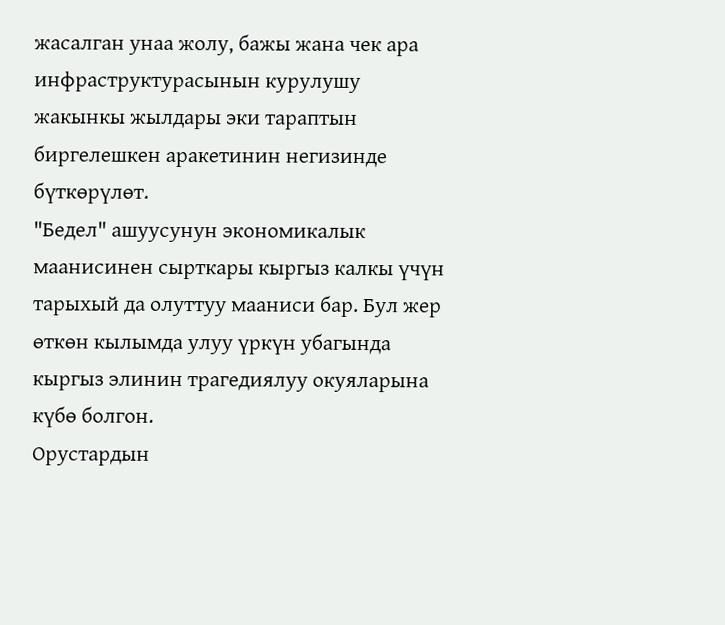жасалган унаа жолу, бажы жана чек ара инфраструктурасынын курулушу жакынкы жылдары эки тараптын биргелешкен аракетинин негизинде бүткөрүлөт.
"Бедел" ашуусунун экономикалык маанисинен сырткары кыргыз калкы үчүн тарыхый да олуттуу мааниси бар. Бул жер өткөн кылымда улуу үркүн убагында кыргыз элинин трагедиялуу окуяларына күбө болгон.
Орустардын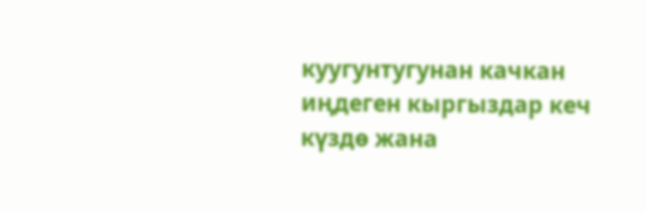куугунтугунан качкан иңдеген кыргыздар кеч күздө жана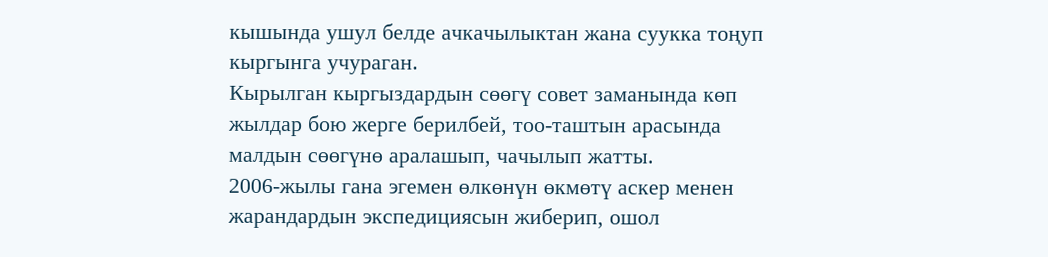кышында ушул белде ачкачылыктан жана суукка тоңуп кыргынга учураган.
Кырылган кыргыздардын сөөгү совет заманында көп жылдар бою жерге берилбей, тоо-таштын арасында малдын сөөгүнө аралашып, чачылып жатты.
2006-жылы гана эгемен өлкөнүн өкмөтү аскер менен жарандардын экспедициясын жиберип, ошол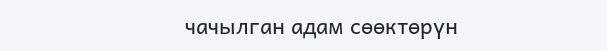чачылган адам сөөктөрүн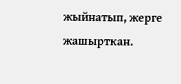жыйнатып, жерге жашырткан.